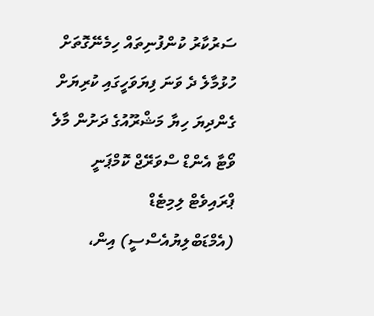ސަރުކާރު ކުންފުނިތައް ހިމެނޭގޮތަށް ހުޅުމާލެ ދެ ވަނަ ފިޔަވަހީގައި ކުރިޔަށް ގެންދިޔަ ހިޔާ މަޝްރޫއުގެ ދަށުން މާލެ ވޯޓާ އެންޑް ސްވަރޭޖް ކޮމްޕަނީ ޕްރައިވެޓް ލިމިޓެޑް (އެމްޑަބްލިޔުއެސްސީ) އިން،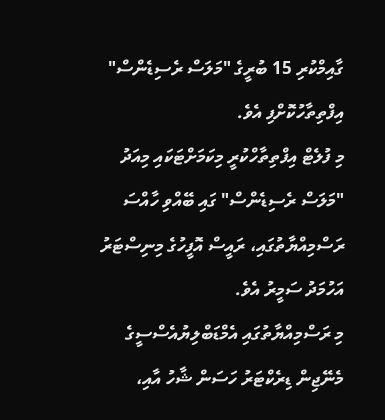ގާއިމްކުރި 15 ބުރީގެ "މަލަސް ރެސިޑެންސް" އިފްތިތާހުކޮށްފި އެވެ.
މި ފުލެޓް އިފްތިތާހްކުރީ މިކަމަށްޓަކައި މިއަދު "މަލަސް ރެސިޑެންސް" ގައި ބޭއްވި ހާއްސަ ރަސްމިއްޔާތުގައި، ރައީސް އޮފީހުގެ މިނިސްޓަރު އަހުމަދު ސަމީރު އެވެ.
މި ރަސްމިއްޔާތުގައި އެމްޑަބްލިޔުއެސްސީގެ މެނޭޖިން ޑިރެކްޓަރު ހަސަން ޝާހު އާއި،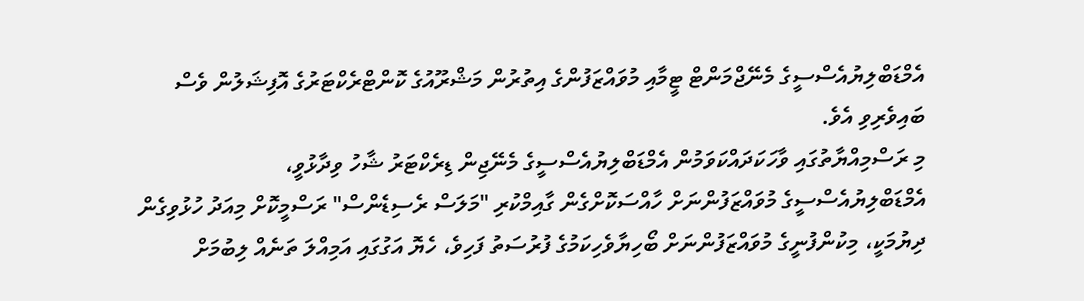އެމްޑަބްލިޔުއެސްސީގެ މެނޭޖްމަންޓް ޓީމާއި މުވައްޒަފުންގެ އިތުރުން މަޝްރޫއުގެ ކޮންޓްރެކްޓަރުގެ އޮފިޝަލުން ވެސް ބައިވެރިވި އެވެ.
މި ރަސްމިއްޔާތުގައި ވާހަކަދައްކަވަމުން އެމްޑަބްލިޔުއެސްސީގެ މެނޭޖިން ޑިރެކްޓަރު ޝާހު ވިދާޅުވީ، އެމްޑަބްލިޔުއެސްސީގެ މުވައްޒަފުންނަށް ހާއްސަކޮށްގެން ގާއިމްކުރި "މަލަސް ރެސިޑެންސް" ރަސްމީކޮށް މިއަދު ހުޅުވިގެން ދިޔުމަކީ، މިކުންފުނީގެ މުވައްޒަފުންނަށް ބޯހިޔާވެހިކަމުގެ ފުރުސަތު ފަހިވެ، ހެޔޮ އަގުގައި އަމިއްލަ ތަނެއް ލިބުމަށް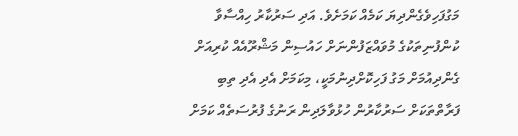މަގުފަހިވެގެންދިޔަ ކަމެއް ކަމަށެވެ. އަދި ސަރުކާރު ހިއްސާވާ ކުންފުނިތަކުގެ މުވައްޒަފުންނަށް ހައުސިން މަޝްރޫއެއް ކުރިއަށް ގެންދިއުމަށް މަގު ފަހިކޮށްދިނުމަކީ، މިކަމަށް އެދި އެދި ތިބި ފަރާތްތަކަށް ސަރުކާރުން ހުޅުވާލަދިން ރަނުގެ ފުރުސަތެއް ކަމަށް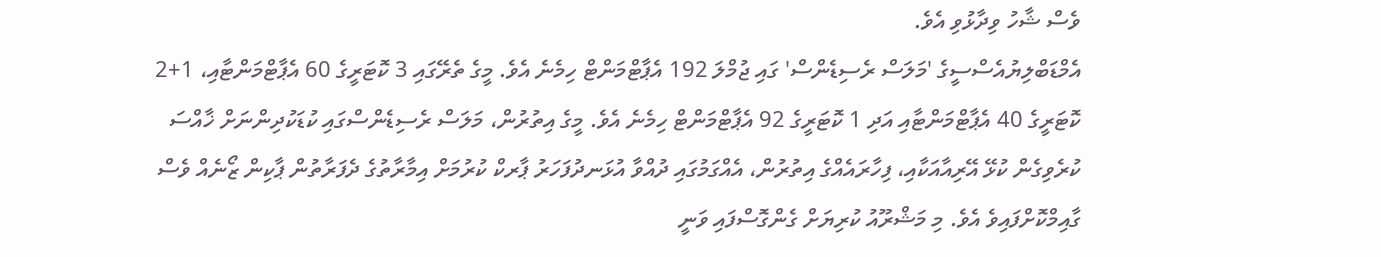ވެސް ޝާހު ވިދާޅުވި އެވެ.
އެމްޑަބްލިޔުއެސްސީގެ 'މަލަސް ރެސިޑެންސް' ގައި ޖުމްލަ 192 އެޕާޓްމަންޓް ހިމެނެ އެވެ. މީގެ ތެރޭގައި 3 ކޮޓަރީގެ 60 އެޕާޓްމަންޓާއި، 1+2 ކޮޓަރީގެ 40 އެޕާޓްމަންޓާއި އަދި 1 ކޮޓަރީގެ 92 އެޕާޓްމަންޓް ހިމެނެ އެވެ. މީގެ އިތުރުން، މަލަސް ރެސިޑެންސްގައި ކުޑަކުދިންނަށް ޚާއްސަ ކުރެވިގެން ކުޅޭ އޭރިއާއަކާއި، ފިހާރައެއްގެ އިތުރުން، އެއްގަމުގައި ދުއްވާ އުޅަނދުފަހަރު ޕާރކް ކުރުމަށް އިމާރާތުގެ ދެފަރާތުން ޕާކިން ޒޯނެއް ވެސް ގާއިމްކޮށްފައިވެ އެވެ. މި މަޝްރޫއު ކުރިޔަށް ގެންގޮސްފައި ވަނީ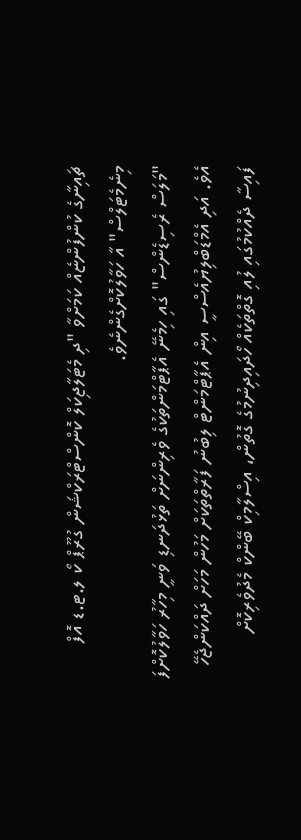ޗައިނާގެ ކުންފުންޏެއް ކަމަށްވާ "ދި މެޓަލާޖިކަލް ކޮންސްޓްރަކްޝަން ގުރޫޕް ކޯ ލ.ޓ.ޑ އޮފް މިނެމެޓަލްސް" އާ ހަވާލުކޮށްގެންނެވެ.
"މަލަސް ރެސިޑެންސް" ގައި ހިމެނޭ އެޕާޓްމަންތަކުގެ ވެރިންނަށް ތަޅުދަނޑި ވަނީ މިހާރު ހަވާލުކޮށްފަ އެވެ. އަދި އެމްޑަބްލިޔުއެސްސީ އިން އެޕާޓްމަންޓް ލިބުނު ފަރާތްތަކަށް މަހުން މަހަށް ދައްކަންޖެހޭ ފައިސާ ދެއްކުމުގައި ލުއި ގޮތްތަކެއް ހޯދައިދިނުމުގެ ގޮތުން، އިސްލާމިކް ބޭންކް މެދުވެރިކޮށް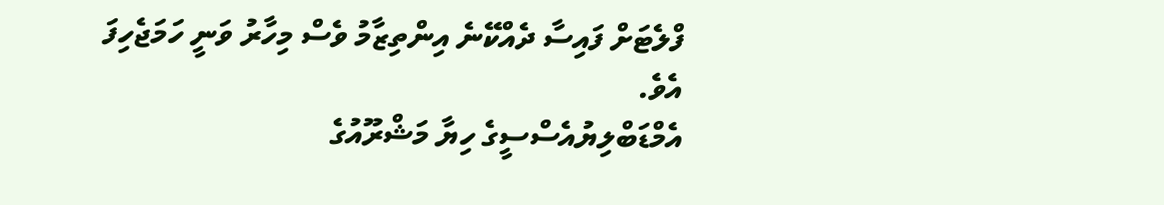ފްލެޓަށް ފައިސާ ދެއްކޭނެ އިންތިޒާމު ވެސް މިހާރު ވަނީ ހަމަޖެހިފަ އެވެ.
އެމްޑަބްލިޔުއެސްސީގެ ހިޔާ މަޝްރޫއުގެ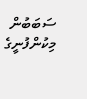ސަބަބުން މިކުންފުނީގެ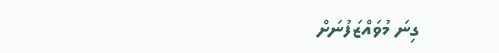ގިނަ މުވައްޒަފުނަށް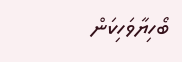ބޯހިޔާވަހިކަން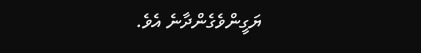ޔަގީންވެގެންދާނެ އެވެ.